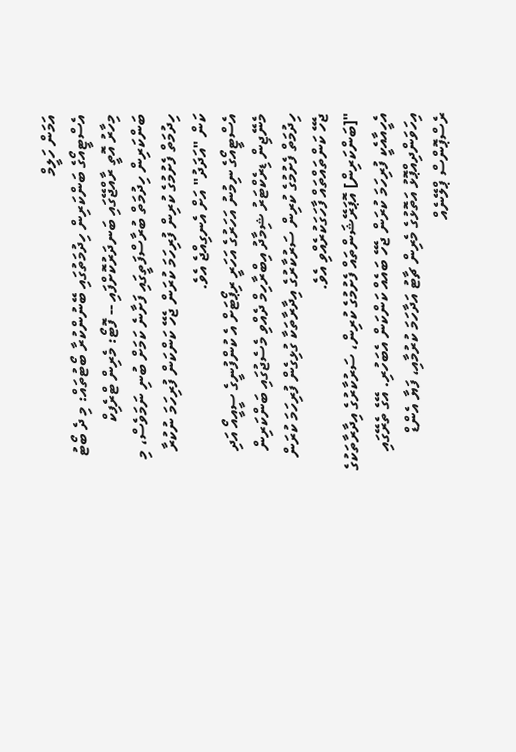އަމަން ހަލީމް
އެސްޓީއޯގެ ބަންކަރިން ހިދުމަތުގައި ބޭނުންކުރާ ބޯޓުތައް: މި ދެ ބޯޓު މިހާރު އޮތީ ރާއްޖޭގައި ބަނދަރުކޮށްފައި -- ފޮޓޯ: މެރިން ޓްރެފިކް
ބަންކަރިން ހިދުމަތް ބުރާސްފަތީގައި ފަށާނެ ކަމަށް ބުނި ނަމަވެސް، މި ހިދުމަތް ފެށުމުގެ ކުރިން ފުރިހަމަ ކުރަން ޖެހޭ ކަންކަން ފުރިހަމަ ނުކުރާ ކަން "އަދަދު" އަށް އެނގިއްޖެ އެވެ.
އެސްޓީއޯގެ ނިމުނު އަހަރުގެ އަހަރީ ރިޕޯޓަށް އެ ކުންފުނީގެ ސީއީއޯ އަދި މެނޭޖިން ޑިރެކްޓަރު ޝިމާދު އިބްރާހިމް ދެއްވި މެސެޖުގައި ބަންކަރިން ހިދުމަތް ފެށުމުގެ ކުރިން ސަރުކާރުގެ އިދާރާތަކާ ގުޅިގެން ފުރިހަމަ ކުރަން ޖެހޭ ކަންތައްތައް ފާހަގަކުރެއްވި އެވެ.
"[ބަންކަރިން] އޮޕަރޭޝަންތައް ފެށުމުގެ ކުރިން، ސަރުކާރުގެ އިދާރާތަކުގެ އެހީއާއެކީ ފުރިހަމަ ކުރަން ޖެހޭ ބައެއް ކަންކަން އެބަހުރި. އޭގެ ތެރޭގައި އިހަވަންދިއްޕޮޅު އަތޮޅުގެ މެރިން ޗާޓު އަދާހަމަ ކުރުމާއި، ފަޔާ އެންޑް ރެސްޕޮންސް ޕްލޭނެއް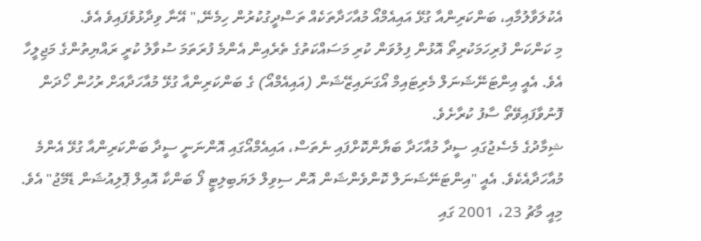އެކުލަވާލުމާއި، ބަންކަރިންއާ ގުޅޭ އައިއެމްއޯ މުއާހަދާތަކެއް ތަސްދީގުކުރުން ހިމެނޭ," އޭނާ ވިދާޅުވެފައިވެ އެވެ.
މި ކަންކަން ފުރިހަމަކުރިތޯ އޮޅުން ފިލުވަން ކުރި މަސައްކަތުގެ ތެރެއިން އެންމެ ފުރަތަމަ ސުވާލު ކުރީ ރައްޔިތުންގެ މަޖިލީހާ އެވެ. އެއީ އިންޓަނޭޝަނަލް މެރިޓައިމް އޯގަނައިޒޭޝަން (އައިއެމްއޯ) ގެ ބަންކަރިންއާ ގުޅޭ މުއާހަދާއަށް ރުހުން ހޯދަން ފޮނުވާފައިވޭތޯ ސާފު ކުރާށެވެ.
ޝިމާދުގެ މެސެޖުގައި ސީދާ މުއާހަދާ ބަޔާންކޮށްފައި ނެތަސް، އައިއެމްއޯގައި އޮންނަނީ ސީދާ ބަންކަރިންއާ ގުޅޭ އެންމެ މުއާހަދާއެކެވެ. އެއީ "އިންޓަނޭޝަނަލް ކޮންވެންޝަން އޮން ސިވިލް ލަޔަބިލިޓީ ފޯ ބަންކާ އޮއިލް ޕޮލިއުޝަން ޑެމޭޖު" އެވެ. މިއީ މާޗު 23، 2001 ގައި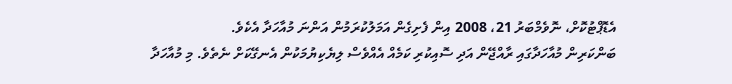އެޑޮޕްޓުކޮށް، ނޮވެމްބަރު 21، 2008 އިން ފެށިގެން އަމަލުކުރަމުން އަންނަ މުއާހަދާ އެކެވެ.
ބަންކަރިން މުއާހަދާގައި ރާއްޖޭން އަދި ސޮއިކުރި ކަމެއް އެއްވެސް ލިޔެކިޔުމަކުން އެނގޭކަށް ނެތެވެ. މި މުއާހަދާ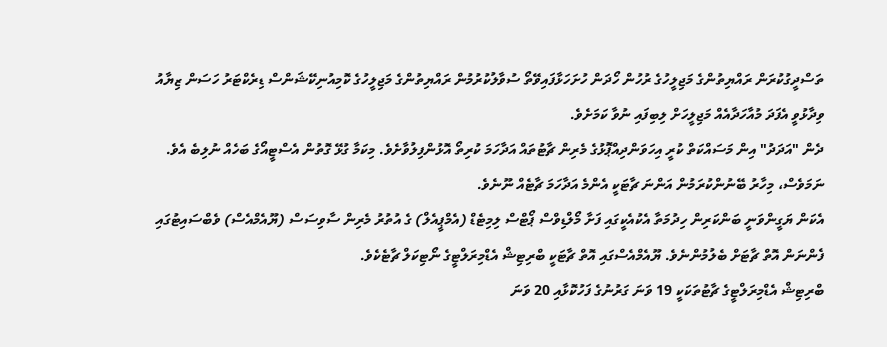ތަސްދީގުކުރަން ރައްޔިތުންގެ މަޖިލީހުގެ ރުހުން ހޯދަން ހުށަހަޅާފައިވޭތޯ ސުވާލުކުރުމުން ރައްޔިތުންގެ މަޖިލީހުގެ ކޮމިއުނިކޭޝަންސް ޑިރެކްޓަރު ހަސަން ޒިޔާއު ވިދާޅުވީ އެފަދަ މުއާހަދާއެއް މަޖިލީހަށް ލިބިފައި ނުވާ ކަމަށެވެ.
ދެން "އަދަދު" އިން މަސައްކަތް ކުރީ އިހަވަންދިއްޕޮޅުގެ މެރިން ޗާޓުތައް އަދާހަމަ ކުރިތޯ އޮޅުންފިލުވާށެވެ. މިކަމާ ގުޅޭ ގޮތުން އެސްޓީއޯގެ ބަހެއް ނުލިބެ އެވެ. ނަމަވެސް، މިހާރު ބޭނުންކުރަމުން އަންނަ ޗާޓަކީ އެންމެ އަދާހަމަ ޗާޓެއް ނޫނެވެ.
އެކަން ޔަގީންވަނީ ބަންކަރިން ހިދުމަތާ އެކުއެކީގައި ފަށާ މޯލްޑިވްސް ޕޯޓްސް ލިމިޓެޑް (އެމްޕީއެލް) ގެ އުތުރު މެރިން ސާވިސަސް (ޔޫއެމްއެސް) ވެބްސައިޓުގައި ފެންނަން އޮތް ޗާޓަށް ބެލުމުންނެވެ. ޔޫއެމްއެސްގައި އޮތް ޗާޓަކީ ބްރިޓިޝް އެޑްމިރަލްޓީގެ ނޯޓިކަލް ޗާޓެކެވެ.
ބްރިޓިޝް އެޑްމިރަލްޓީގެ ޗާޓުތަކަކީ 19 ވަނަ ގަރުނުގެ ފަހުކޮޅާއި 20 ވަނަ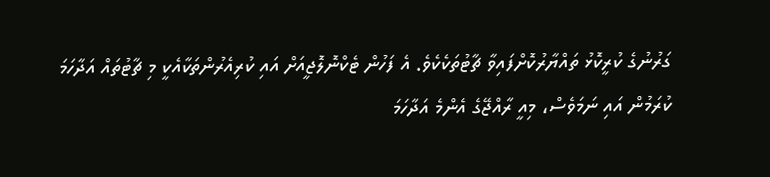ގަރުނުގެ ކުރީކޮޅު ތައްޔާރުކޮށްފައިވާ ޗާޓުތަކެކެވެ. އެ ފަހުން ޓެކްނޮލޮޖީއަށް އައި ކުރިއެރުންތަކާއެކީ މި ޗާޓުތައް އަދާހަމަ ކުރަމުން އައި ނަމަވެސް، މިއީ ރާއްޖޭގެ އެންމެ އަދާހަމަ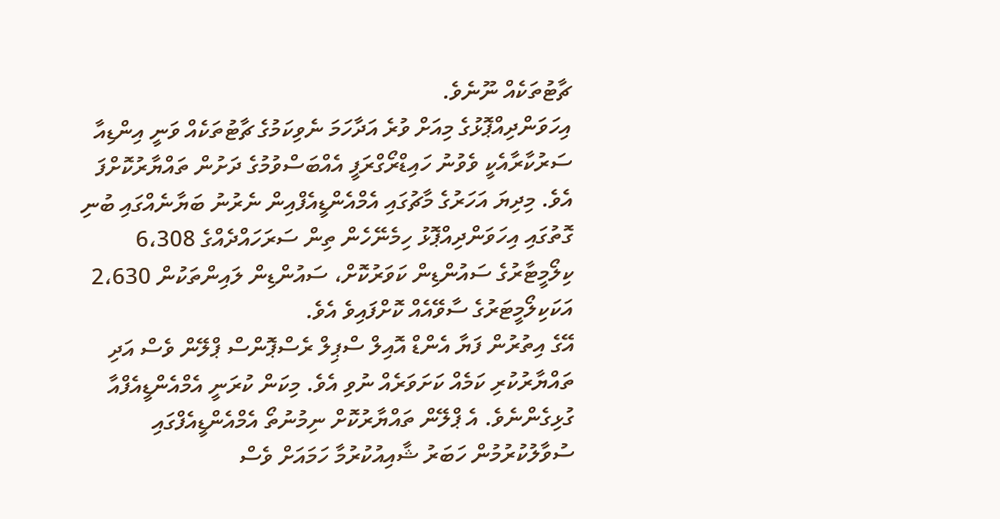ޗާޓުތަކެއް ނޫނެވެ.
އިހަވަންދިއްޕޮޅުގެ މިއަށް ވުރެ އަދާހަމަ ނެވިކަމުގެ ޗާޓުތަކެއް ވަނީ އިންޑިއާ ސަރުކާރާއެކީ ވެވުނު ހައިޑްރޯގްރަފީ އެއްބަސްވުމުގެ ދަށުން ތައްޔާރުކޮށްފަ އެވެ. މިދިޔަ އަހަރުގެ މާޗުގައި އެމްއެންޑީއެފްއިން ނެރުނު ބަޔާނެއްގައި ބުނި ގޮތުގައި އިހަވަންދިއްޕޮޅު ހިމެނޭހެން ތިން ސަރަހައްދެއްގެ 6،308 ކިލޯމީޓާރުގެ ސައުންޑިން ކަވަރުކޮށް، ސައުންޑިން ލައިންތަކުން 2،630 އަކަކިލޯމީޓަރުގެ ސާވޭއެއް ކޮށްފައިވެ އެވެ.
އޭގެ އިތުރުން ފަޔާ އެންޑް އޮއިލް ސްޕިލް ރެސްޕޮންސް ޕްލޭން ވެސް އަދި ތައްޔާރުކުރި ކަމެއް ކަށަވަރެއް ނުވި އެވެ. މިކަން ކުރަނީ އެމްއެންޑީއެފްއާ ގުޅިގެންނެވެ. އެ ޕްލޭން ތައްޔާރުކޮށް ނިމުނުތޯ އެމްއެންޑީއެފްގައި ސުވާލުކުރުމުން ހަބަރު ޝާއިއުކުރުމާ ހަމައަށް ވެސް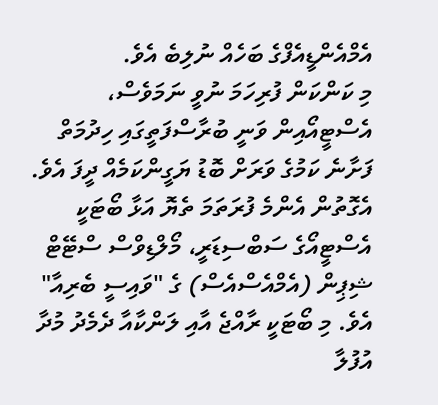އެމްއެންޑީއެފްގެ ބަހެއް ނުލިބެ އެވެ.
މި ކަންކަން ފުރިހަމަ ނުވީ ނަމަވެސް، އެސްޓީއޯއިން ވަނީ ބުރާސްފަތީގައި ހިދުމަތް ފަށާނެ ކަމުގެ ވަރަށް ބޮޑު ޔަގީންކަމެއް ދީފަ އެވެ. އެގޮތުން އެންމެ ފުރަތަމަ ތެޔޮ އަޅާ ބޯޓަކީ އެސްޓީއޯގެ ސަބްސިޑަރީ، މޯލްޑިވްސް ސްޓޭޓް ޝިޕިން (އެމްއެސްއެސް) ގެ "ވައިސީ ބެރިއާ" އެވެ. މި ބޯޓަކީ ރާއްޖެ އާއި ލަންކާއާ ދެމެދު މުދާ އުފުލާ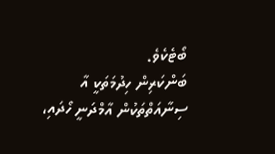ބޯޓެކެވެ.
ބަންކަރިން ހިދުމަތަކީ އާ ސިނާއަތްތަކުން އާމްދަނީ ހޯދައި،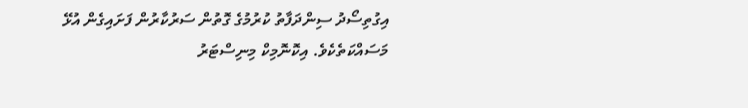އިގުތިސޯދު ސިންދަފާތު ކުރުމުގެ ގޮތުން ސަރުކާރުން ފަށައިގެން އުޅޭ މަސައްކަތެކެވެ. އިކޮނޮމިކް މިނިސްޓަރު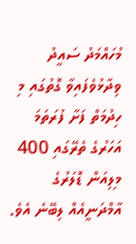މުހައްމަދު ސައީދު ވިދާޅުވެފައިވާ ގޮތުގައި މި ހިދުމަތް ފަށާ ފުރަތަމަ އަހަރުގެ ތެރޭގައި 400 މިލިއަން ޑޮލަރުގެ އާމްދަނީއެއް ލިބޭނެ އެވެ.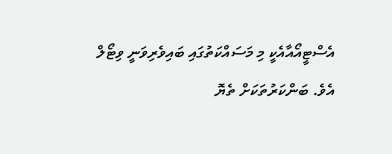އެސްޓީއޯއާއެކީ މި މަސައްކަތުގައި ބައިވެރިވަނީ ވިޓޯލް އެވެ. ބަންކަރުތަކަށް ތެޔޮ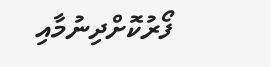ފޯރުކޮށްދިނުމާއި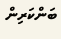ބަންކަރިން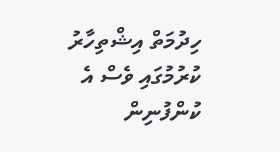ހިދުމަތް އިޝްތިހާރު ކުރުމުގައި ވެސް އެ ކުންފުނިން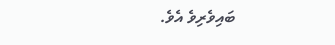ބައިވެރިވެ އެވެ.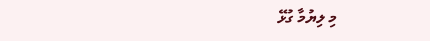މި ލިޔުމާ ގުޅޭ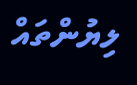ލިޔުންތައް